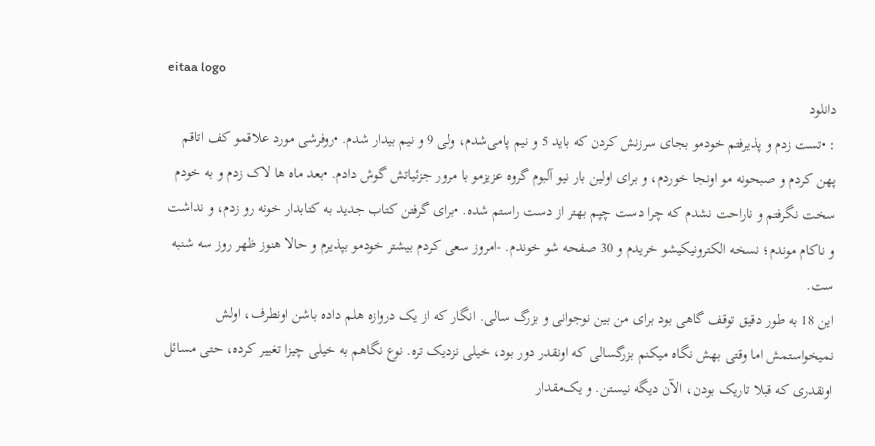eitaa logo
دانلود
: •تست زدم و پذیرفتم خودمو بجای سرزنش کردن که باید 5 و نیم پامی‌شدم، ولی 9 و نیم بیدار شدم. •روفرشی مورد علاقمو کف اتاقم پهن کردم و صبحونه مو اونجا خوردم، و برای اولین بار نیو آلبوم گروه عزیزمو با مرور جزئیاتش گوش دادم. •بعد ماه ها لاک زدم و به خودم سخت نگرفتم و ناراحت نشدم که چرا دست چپم بهتر از دست راستم شده. •برای گرفتن کتاب جدید به کتابدار خونه رو زدم، و نداشت و ناکام موندم؛ نسخه الکترونیکیشو خریدم و 30 صفحه شو خوندم. -امروز سعی کردم بیشتر خودمو بپذیرم و حالا هنوز ظهر روز سه شنبه ست.
این 18 به طور دقیق توقف گاهی بود برای من بین نوجوانی و بزرگ سالی. انگار که از یک دروازه هلم داده باشن اونطرف، اولش نمیخواستمش اما وقتی بهش نگاه میکنم بزرگسالی که اونقدر دور بود، خیلی نزدیک تره. نوع نگاهم به خیلی چیزا تغییر کرده، حتی مسائل اونقدری که قبلا تاریک بودن، الآن دیگه نیستن. و یک‌مقدار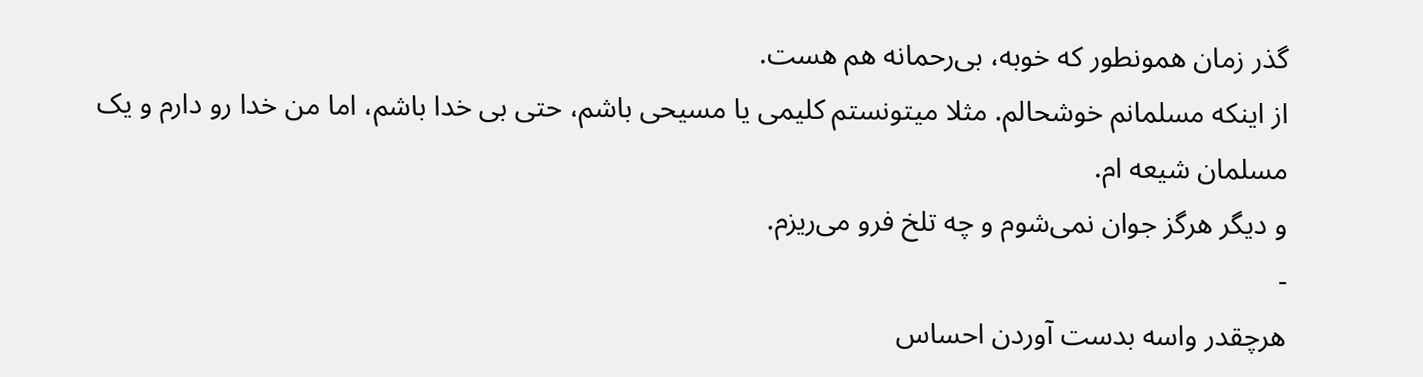گذر زمان همونطور که خوبه، بی‌رحمانه هم هست.
از اینکه مسلمانم خوشحالم. مثلا میتونستم کلیمی یا مسیحی باشم، حتی بی خدا باشم، اما من خدا رو دارم و یک مسلمان شیعه ام.
و دیگر هرگز جوان نمی‌شوم و چه تلخ فرو می‌ریزم.
-
هرچقدر واسه بدست آوردن احساس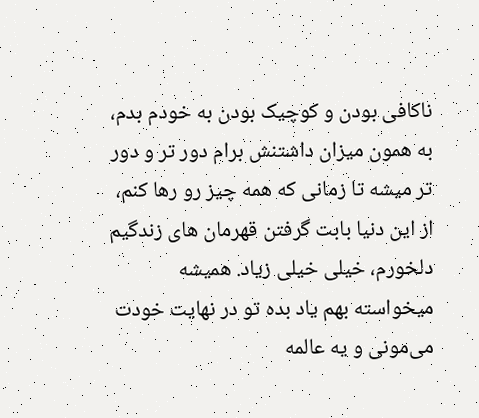ناکافی بودن و کوچیک بودن به خودم بدم، به همون میزان داشتنش برام دور تر و دور تر میشه تا زمانی که همه چیز رو رها کنم،
از این دنیا بابت گرفتن قهرمان های زندگیم دلخورم، خیلی خیلی زیاد. همیشه میخواسته بهم یاد بده تو در نهایت خودت می‌مونی و یه عالمه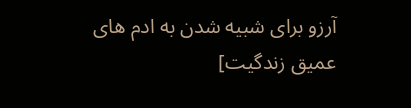آرزو برای شبیه شدن به ادم های عمیق زندگیت]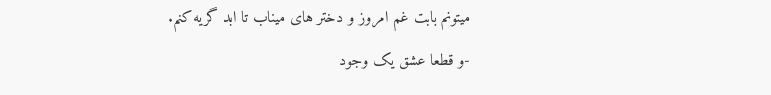میتونم بابت غم امروز و دختر های میناب تا ابد گریه کنم.
-و قطعا عشق یک وجود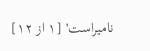نامیراست' [١ از ١٢]